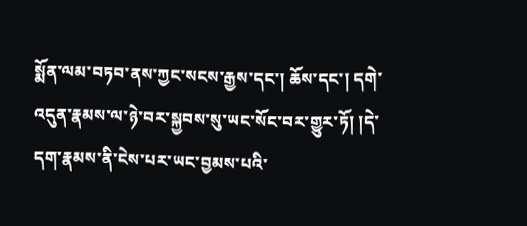སྨོན་ལམ་བཏབ་ནས་ཀྱང་སངས་རྒྱས་དང་། ཆོས་དང་། དགེ་འདུན་རྣམས་ལ་ཉེ་བར་སྐྱབས་སུ་ཡང་སོང་བར་གྱུར་ཏོ། །དེ་དག་རྣམས་ནི་ངེས་པར་ཡང་བྱམས་པའི་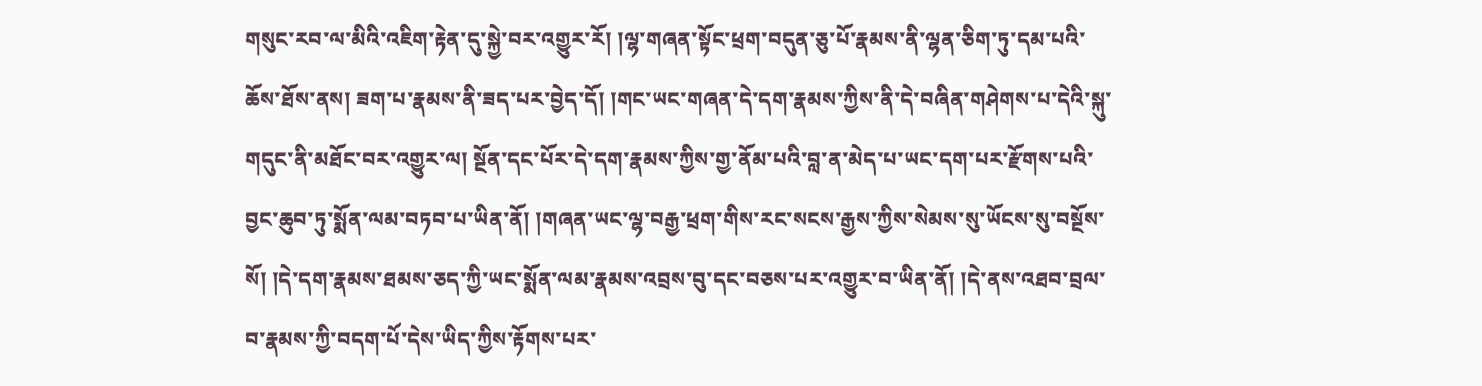གསུང་རབ་ལ་མིའི་འཇིག་རྟེན་དུ་སྐྱེ་བར་འགྱུར་རོ། །ལྷ་གཞན་སྟོང་ཕྲག་བདུན་ཅུ་པོ་རྣམས་ནི་ལྷན་ཅིག་ཏུ་དམ་པའི་ཆོས་ཐོས་ནས། ཟག་པ་རྣམས་ནི་ཟད་པར་བྱེད་དོ། །གང་ཡང་གཞན་དེ་དག་རྣམས་ཀྱིས་ནི་དེ་བཞིན་གཤེགས་པ་དེའི་སྐུ་གདུང་ནི་མཐོང་བར་འགྱུར་ལ། སྔོན་དང་པོར་དེ་དག་རྣམས་ཀྱིས་གྱ་ནོམ་པའི་བླ་ན་མེད་པ་ཡང་དག་པར་རྫོགས་པའི་བྱང་ཆུབ་ཏུ་སྨོན་ལམ་བཏབ་པ་ཡིན་ནོ། །གཞན་ཡང་ལྷ་བརྒྱ་ཕྲག་གིས་རང་སངས་རྒྱས་ཀྱིས་སེམས་སུ་ཡོངས་སུ་བསྔོས་སོ། །དེ་དག་རྣམས་ཐམས་ཅད་ཀྱི་ཡང་སྨོན་ལམ་རྣམས་འབྲས་བུ་དང་བཅས་པར་འགྱུར་བ་ཡིན་ནོ། །དེ་ནས་འཐབ་བྲལ་བ་རྣམས་ཀྱི་བདག་པོ་དེས་ཡིད་ཀྱིས་རྟོགས་པར་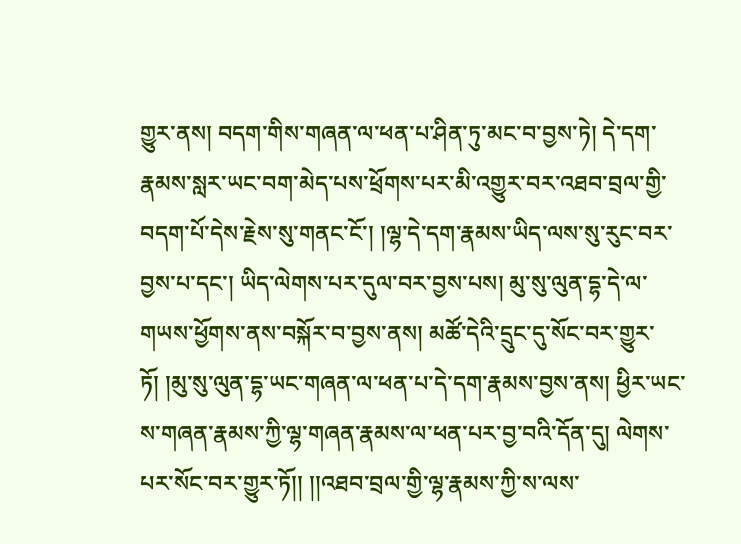གྱུར་ནས། བདག་གིས་གཞན་ལ་ཕན་པ་ཤིན་ཏུ་མང་བ་བྱས་ཏེ། དེ་དག་རྣམས་སླར་ཡང་བག་མེད་པས་ཕྲོགས་པར་མི་འགྱུར་བར་འཐབ་བྲལ་གྱི་བདག་པོ་དེས་རྗེས་སུ་གནང་ངོ་། །ལྷ་དེ་དག་རྣམས་ཡིད་ལས་སུ་རུང་བར་བྱས་པ་དང་། ཡིད་ལེགས་པར་དུལ་བར་བྱས་པས། མུ་སུ་ལུན་དྷ་དེ་ལ་གཡས་ཕྱོགས་ནས་བསྐོར་བ་བྱས་ནས། མཚོ་དེའི་དྲུང་དུ་སོང་བར་གྱུར་ཏོ། །མུ་སུ་ལུན་དྷ་ཡང་གཞན་ལ་ཕན་པ་དེ་དག་རྣམས་བྱས་ནས། ཕྱིར་ཡང་ས་གཞན་རྣམས་ཀྱི་ལྷ་གཞན་རྣམས་ལ་ཕན་པར་བྱ་བའི་དོན་དུ། ལེགས་པར་སོང་བར་གྱུར་ཏོ།། །།འཐབ་བྲལ་གྱི་ལྷ་རྣམས་ཀྱི་ས་ལས་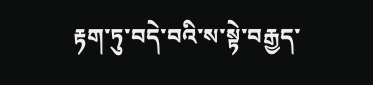རྟག་ཏུ་བདེ་བའི་ས་སྟེ་བརྒྱད་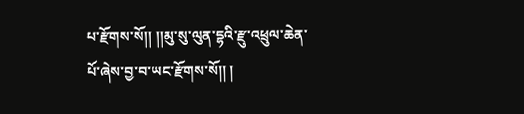པ་རྫོགས་སོ།། །།མུ་སུ་ལུན་དྷའི་རྫུ་འཕྲུལ་ཆེན་པོ་ཞེས་བྱ་བ་ཡང་རྫོགས་སོ།། །